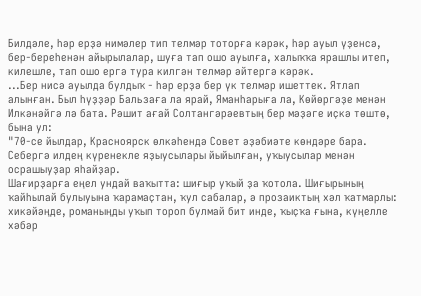Билдәле, һәр ерҙә нимәлер тип телмәр тоторға кәрәк, һәр ауыл үҙенсә, бер-береһенән айырылалар, шуға тап ошо ауылға, халыҡҡа ярашлы итеп, килешле, тап ошо ергә тура килгән телмәр әйтергә кәрәк.
...Бер нисә ауылда булдыҡ - һәр ерҙә бер үк телмәр ишеттек. Ятлап алынған. Был һүҙҙәр Бальзаға ла ярай, Яманһарыға ла, Көйөргәҙе менән Илкәнәйгә лә бата. Рәшит ағай Солтангәрәевтың бер мәҙәге иҫкә төштө, бына ул:
"70-се йылдар, Красноярск өлкәһендә Совет әҙәбиәте көндәре бара. Себергә илдең күренекле яҙыусылары йыйылған, уҡыусылар менән осрашыуҙар яһайҙар.
Шағирҙарға еңел ундай ваҡытта: шиғыр уҡый ҙа ҡотола. Шиғырының ҡайһылай булыуына ҡарамаҫтан, ҡул сабалар, ә прозаиктың хәл ҡатмарлы: хикәйәңде, романыңды уҡып тороп булмай бит инде, ҡыҫҡа ғына, күңелле хәбәр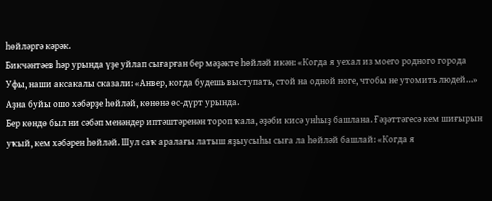һөйләргә кәрәк.
Бикчәнтәев һәр урында үҙе уйлап сығарған бер мәҙәкте һөйләй икән: «Когда я уехал из моего родного города Уфы, наши аксакалы сказали: «Анвер, когда будешь выступать, стой на одной ноге, чтобы не утомить людей…»
Аҙна буйы ошо хәбәрҙе һөйләй, көнөнә өс-дүрт урында.
Бер көндө был ни сәбәп менәндер иптәштәренән тороп ҡала, әҙәби кисә унһыҙ башлана. Ғәҙәттәгесә кем шиғырын уҡый, кем хәбәрен һөйләй. Шул саҡ аралағы латыш яҙыусыһы сыға ла һөйләй башлай: «Когда я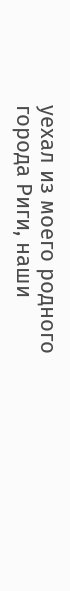уехал из моего родного города Риги, наши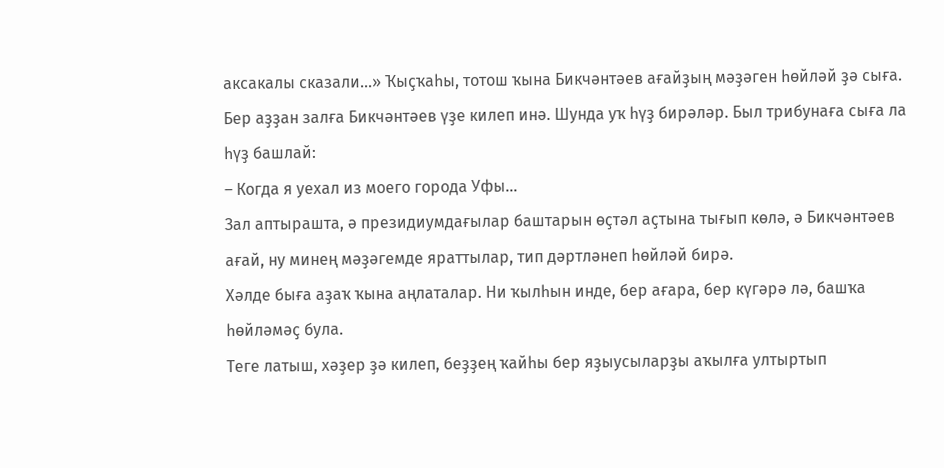аксакалы сказали…» Ҡыҫҡаһы, тотош ҡына Бикчәнтәев ағайҙың мәҙәген һөйләй ҙә сыға. Бер аҙҙан залға Бикчәнтәев үҙе килеп инә. Шунда уҡ һүҙ бирәләр. Был трибунаға сыға ла һүҙ башлай:
– Когда я уeхал из моего города Уфы…
Зал аптырашта, ә президиумдағылар баштарын өҫтәл аҫтына тығып көлә, ә Бикчәнтәев ағай, ну минең мәҙәгемде яраттылар, тип дәртләнеп һөйләй бирә.
Хәлде быға аҙаҡ ҡына аңлаталар. Ни ҡылһын инде, бер ағара, бер күгәрә лә, башҡа һөйләмәҫ була.
Теге латыш, хәҙер ҙә килеп, беҙҙең ҡайһы бер яҙыусыларҙы аҡылға ултыртып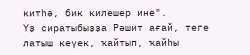китһә, бик килешер ине".
Үҙ сиратыбыҙҙа Рәшит ағай, теге латыш кеүек, ҡайтып, ҡайһы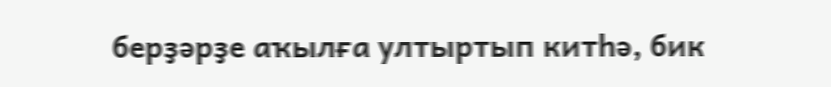берҙәрҙе аҡылға ултыртып китһә, бик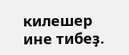килешер ине тибеҙ.